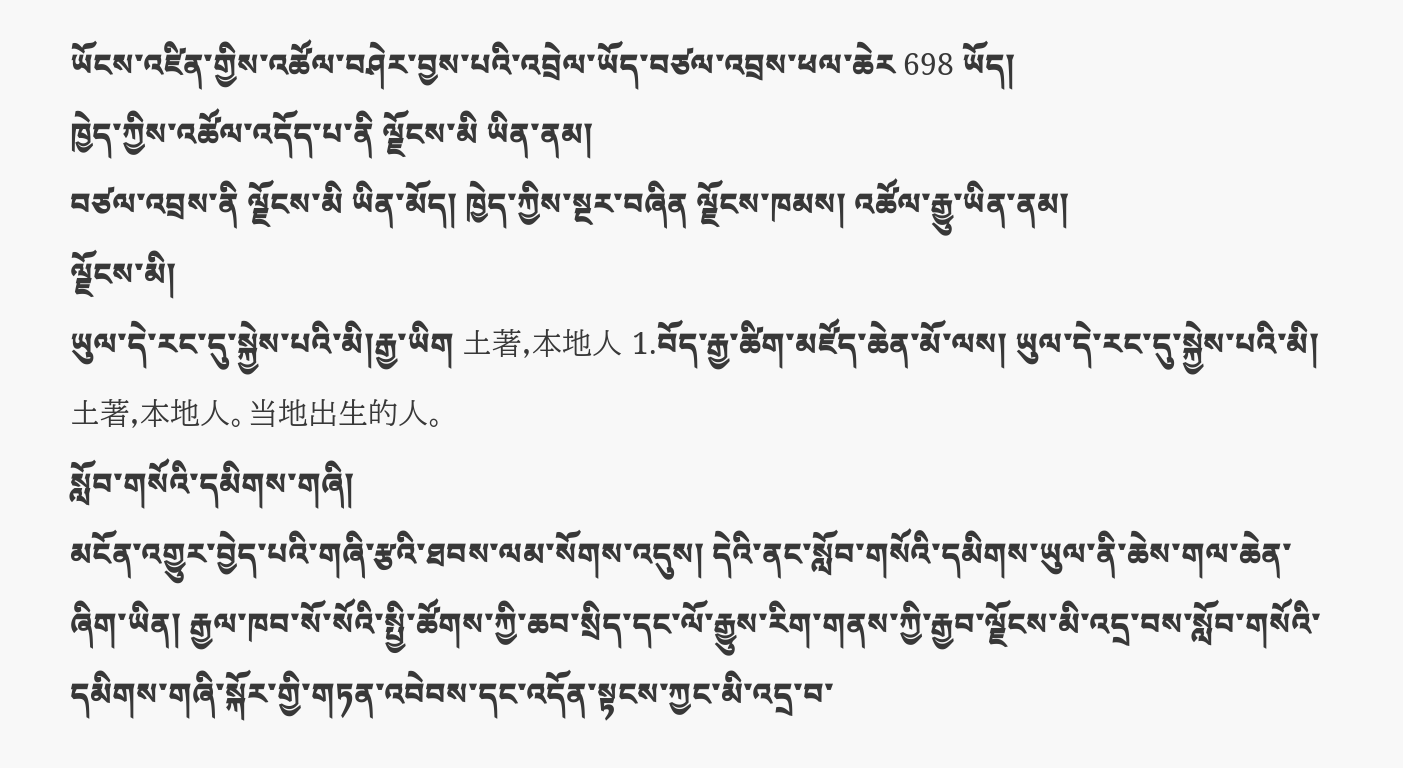ཡོངས་འཛིན་གྱིས་འཚོལ་བཤེར་བྱས་པའི་འབྲེལ་ཡོད་བཙལ་འབྲས་ཕལ་ཆེར 698 ཡོད།
ཁྱེད་ཀྱིས་འཚོལ་འདོད་པ་ནི ལྗོངས་མི ཡིན་ནམ།
བཙལ་འབྲས་ནི ལྗོངས་མི ཡིན་མོད། ཁྱེད་ཀྱིས་སྔར་བཞིན ལྗོངས་ཁམས། འཚོལ་རྒྱུ་ཡིན་ནམ།
ལྗོངས་མི།
ཡུལ་དེ་རང་དུ་སྐྱེས་པའི་མི།རྒྱ་ཡིག 土著,本地人 1.བོད་རྒྱ་ཚིག་མཛོད་ཆེན་མོ་ལས། ཡུལ་དེ་རང་དུ་སྐྱེས་པའི་མི། 土著,本地人。当地出生的人。
སློབ་གསོའི་དམིགས་གཞི།
མངོན་འགྱུར་བྱེད་པའི་གཞི་རྩའི་ཐབས་ལམ་སོགས་འདུས། དེའི་ནང་སློབ་གསོའི་དམིགས་ཡུལ་ནི་ཆེས་གལ་ཆེན་ཞིག་ཡིན། རྒྱལ་ཁབ་སོ་སོའི་སྤྱི་ཚོགས་ཀྱི་ཆབ་སྲིད་དང་ལོ་རྒྱུས་རིག་གནས་ཀྱི་རྒྱབ་ལྗོངས་མི་འདྲ་བས་སློབ་གསོའི་དམིགས་གཞི་སྐོར་གྱི་གཏན་འབེབས་དང་འདོན་སྟངས་ཀྱང་མི་འདྲ་བ་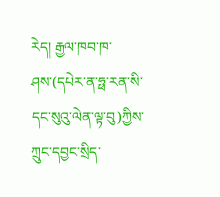རེད། རྒྱལ་ཁབ་ཁ་ཤས་(དཔེར་ན་ཧྥ་རན་སི་དང་སུའུ་ལེན་ལྟ་བུ)ཀྱིས་ཀྲུང་དབྱང་སྲིད་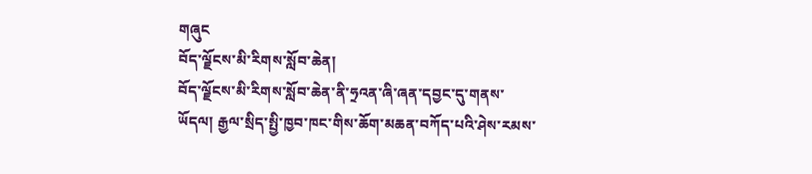གཞུང
བོད་ལྗོངས་མི་རིགས་སློབ་ཆེན།
བོད་ལྗོངས་མི་རིགས་སློབ་ཆེན་ནི་ཧྲའན་ཞི་ཞན་དབྱང་དུ་གནས་ཡོདལ། རྒྱལ་སྲིད་སྤྱི་ཁྱབ་ཁང་གིས་ཆོག་མཆན་བཀོད་པའི་ཤེས་རམས་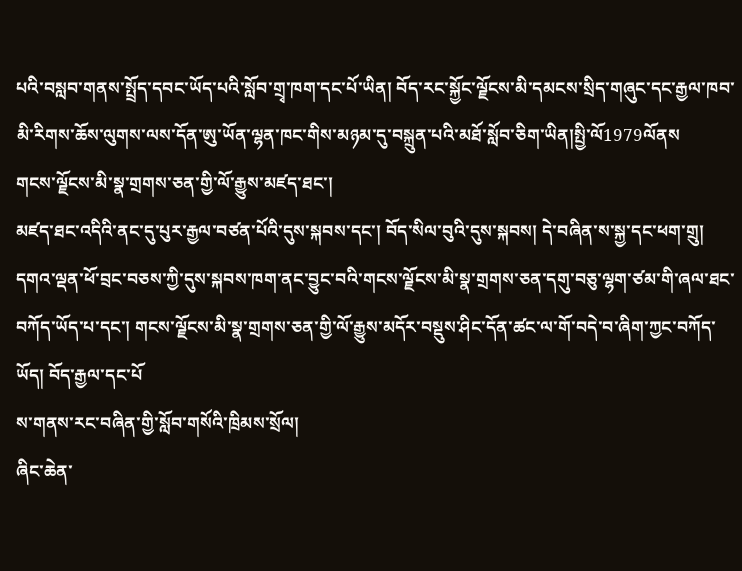པའི་བསླབ་གནས་སྤྲོད་དབང་ཡོད་པའི་སློབ་གྲྭ་ཁག་དང་པོ་ཡིན། བོད་རང་སྐྱོང་ལྗོངས་མི་དམངས་སྲིད་གཞུང་དང་རྒྱལ་ཁབ་མི་རིགས་ཆོས་ལུགས་ལས་དོན་ཨུ་ཡོན་ལྷན་ཁང་གིས་མཉམ་དུ་བསྐྲུན་པའི་མཐོ་སློབ་ཅིག་ཡིན།སྤྱི་ལོ1979ལོནས
གངས་ལྗོངས་མི་སྣ་གྲགས་ཅན་གྱི་ལོ་རྒྱུས་མཛད་ཐང་།
མཛད་ཐང་འདིའི་ནང་དུ་པུར་རྒྱལ་བཙན་པོའི་དུས་སྐབས་དང་། བོད་སིལ་བུའི་དུས་སྐབས། དེ་བཞིན་ས་སྐྱ་དང་ཕག་གྲུ། དགའ་ལྡན་ཕོ་བྲང་བཅས་ཀྱི་དུས་སྐབས་ཁག་ནང་བྱུང་བའི་གངས་ལྗོངས་མི་སྣ་གྲགས་ཅན་དགུ་བཅུ་ལྷག་ཙམ་གི་ཞལ་ཐང་བཀོད་ཡོད་པ་དང་། གངས་ལྗོངས་མི་སྣ་གྲགས་ཅན་གྱི་ལོ་རྒྱུས་མདོར་བསྡུས་ཤིང་དོན་ཚང་ལ་གོ་བདེ་བ་ཞིག་ཀྱང་བཀོད་ཡོད། བོད་རྒྱལ་དང་པོ
ས་གནས་རང་བཞིན་གྱི་སློབ་གསོའི་ཁྲིམས་སྲོལ།
ཞིང་ཆེན་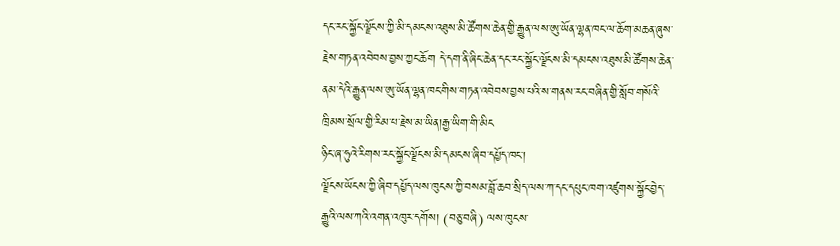དང་རང་སྐྱོང་ལྗོངས་ཀྱི་མི་དམངས་འཐུས་མི་ཚོགས་ཆེན་གྱི་རྒྱུན་ལས་ཨུ་ཡོན་ལྷན་ཁང་ལ་ཆོག་མཆན་ཞུས་རྗེས་གཏན་འབེབས་བྱས་ཀྱང་ཆོག དེ་དག་ནི་ཞིང་ཆེན་དང་རང་སྐྱོང་ལྗོངས་མི་དམངས་འཐུས་མི་ཚོགས་ཆེན་ནམ་དེའི་རྒྱུན་ལས་ཨུ་ཡོན་ལྷན་ཁང་གིས་གཏན་འབེབས་བྱས་པའི་ས་གནས་རང་བཞིན་གྱི་སློབ་གསོའི་ཁྲིམས་སྲོལ་གྱི་རིམ་པ་རྗེས་མ་ཡིན།རྒྱ་ཡིག་གི་མིང
ཉིང་ཞ་ཧུའེ་རིགས་རང་སྐྱོང་ལྗོངས་མི་དམངས་ཞིབ་དཔྱོད་ཁང་།
ལྗོངས་ཡོངས་ཀྱི་ཞིབ་དཔྱོད་ལས་ཁུངས་ཀྱི་བསམ་བློ་ཆབ་སྲིད་ལས་ཀ་དང་དཔུང་ཁག་འཛུགས་སྐྱོང་བྱེད་རྒྱུའི་ལས་ཀའི་འགན་འཁུར་དགོས། (བཅུ་བཞི) ལས་ཁུངས་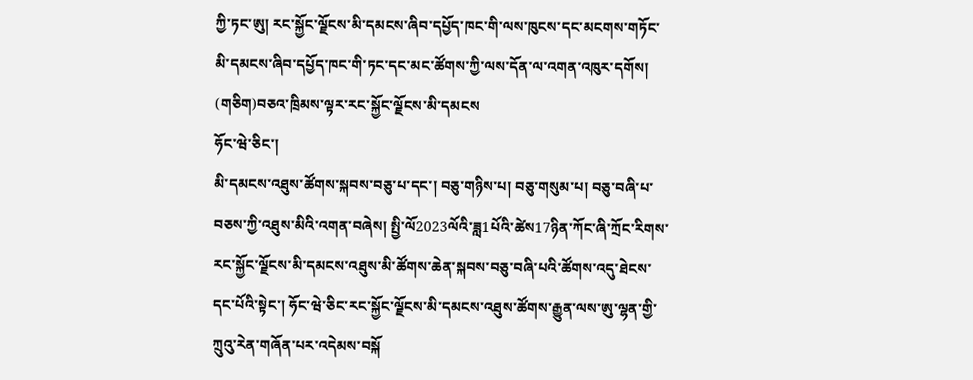ཀྱི་ཏང་ཨུ། རང་སྐྱོང་ལྗོངས་མི་དམངས་ཞིབ་དཔྱོད་ཁང་གི་ལས་ཁུངས་དང་མངགས་གཏོང་མི་དམངས་ཞིབ་དཔྱོད་ཁང་གི་ཏང་དང་མང་ཚོགས་ཀྱི་ལས་དོན་ལ་འགན་འཁུར་དགོས། (གཅིག)བཅའ་ཁྲིམས་ལྟར་རང་སྐྱོང་ལྗོངས་མི་དམངས
ཧོང་ཝེ་ཅིང་།
མི་དམངས་འཐུས་ཚོགས་སྐབས་བཅུ་པ་དང་། བཅུ་གཉིས་པ། བཅུ་གསུམ་པ། བཅུ་བཞི་པ་བཅས་ཀྱི་འཐུས་མིའི་འགན་བཞེས། སྤྱི་ལོ2023ལོའི་ཟླ1པོའི་ཚེས17ཉིན་ཀོང་ཞི་ཀྲོང་རིགས་རང་སྐྱོང་ལྗོངས་མི་དམངས་འཐུས་མི་ཚོགས་ཆེན་སྐབས་བཅུ་བཞི་པའི་ཚོགས་འདུ་ཐེངས་དང་པོའི་སྟེང་། ཧོང་ཝེ་ཅིང་རང་སྐྱོང་ལྗོངས་མི་དམངས་འཐུས་ཚོགས་རྒྱུན་ལས་ཨུ་ལྷན་གྱི་ཀྲུའུ་རེན་གཞོན་པར་འདེམས་བསྐོ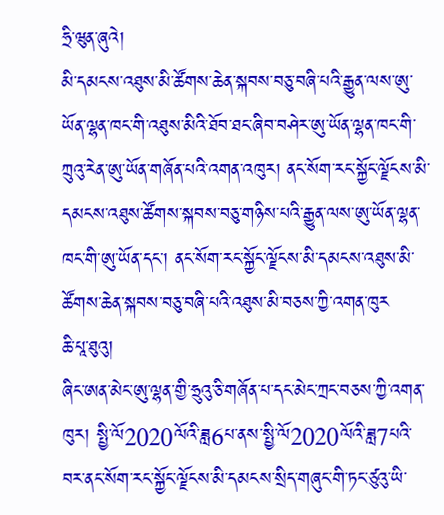ཧྲི་ཝུན་ཞུའེ།
མི་དམངས་འཐུས་མི་ཚོགས་ཆེན་སྐབས་བཅུ་བཞི་པའི་རྒྱུན་ལས་ཨུ་ཡོན་ལྷན་ཁང་གི་འཐུས་མིའི་ཐོབ་ཐང་ཞིབ་བཤེར་ཨུ་ཡོན་ལྷན་ཁང་གི་ཀྲུའུ་རེན་ཨུ་ཡོན་གཞོན་པའི་འགན་འཁུར། ནང་སོག་རང་སྐྱོང་ལྗོངས་མི་དམངས་འཐུས་ཚོགས་སྐབས་བཅུ་གཉིས་པའི་རྒྱུན་ལས་ཨུ་ཡོན་ལྷན་ཁང་གི་ཨུ་ཡོན་དང་། ནང་སོག་རང་སྐྱོང་ལྗོངས་མི་དམངས་འཐུས་མི་ཚོགས་ཆེན་སྐབས་བཅུ་བཞི་པའི་འཐུས་མི་བཅས་ཀྱི་འགན་ཁུར
ཆི་པཱ་ཐུའུ།
ཞིང་ཨན་མེང་ཨུ་ལྷན་གྱི་ཧྲུའུ་ཅི་གཞོན་པ་དང་མེང་ཀྲང་བཅས་ཀྱི་འགན་ཁུར། སྤྱི་ལོ2020ལོའི་ཟླ6པ་ནས་སྤྱི་ལོ2020ལོའི་ཟླ7པའི་བར་ནང་སོག་རང་སྐྱོང་ལྗོངས་མི་དམངས་སྲིད་གཞུང་གི་ཏང་ཙུའུ་ཡི་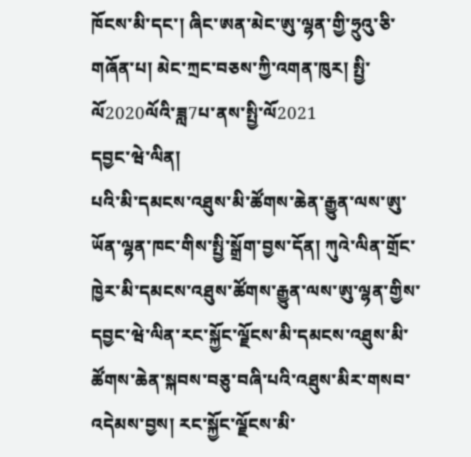ཁོངས་མི་དང་། ཞིང་ཨན་མེང་ཨུ་ལྷན་གྱི་ཧྲུའུ་ཅི་གཞོན་པ། མེང་ཀྲང་བཅས་ཀྱི་འགན་ཁུར། སྤྱི་ལོ2020ལོའི་ཟླ7པ་ནས་སྤྱི་ལོ2021
དབྱང་ཝེ་ལིན།
པའི་མི་དམངས་འཐུས་མི་ཚོགས་ཆེན་རྒྱུན་ལས་ཨུ་ཡོན་ལྷན་ཁང་གིས་སྤྱི་སྒྲོག་བྱས་དོན། ཀུའེ་ལིན་གྲོང་ཁྱེར་མི་དམངས་འཐུས་ཚོགས་རྒྱུན་ལས་ཨུ་ལྷན་གྱིས་དབྱང་ཝེ་ལིན་རང་སྐྱོང་ལྗོངས་མི་དམངས་འཐུས་མི་ཚོགས་ཆེན་སྐབས་བཅུ་བཞི་པའི་འཐུས་མིར་གསབ་འདེམས་བྱས། རང་སྐྱོང་ལྗོངས་མི་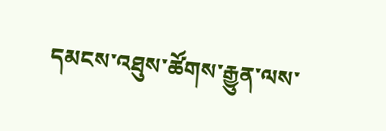དམངས་འཐུས་ཚོགས་རྒྱུན་ལས་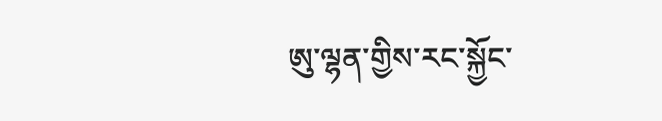ཨུ་ལྷན་གྱིས་རང་སྐྱོང་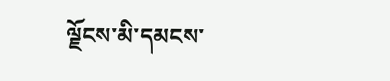ལྗོངས་མི་དམངས་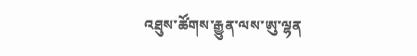འཐུས་ཚོགས་རྒྱུན་ལས་ཨུ་ལྷན